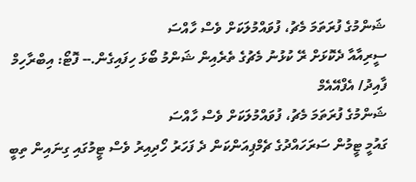ޝަންމުގެ ފުރަތަމަ މެޗު، ފުވައްމުލަކަށް ވެސް ހާއްސަ
ސީރިއާއާ ދެކޮޅަށް ރޭ ކުޅުނު މެޗުގެ ތެރެއިން ޝަންމު ބޯޅަ ހިފައިގެން.-- ފޮޓޯ: އިބްރާހިމް ފާއިދު/ އެފްއޭއެމް
ޝަންމުގެ ފުރަތަމަ މެޗު، ފުވައްމުލަކަށް ވެސް ހާއްސަ
ގައުމީ ޓީމުން ސަރަހައްދުގެ ޗެމްޕިއަންކަން ދެ ފަހަރު ހޯދިއިރު ވެސް ޓީމުގައި ގިނައިން ތިބީ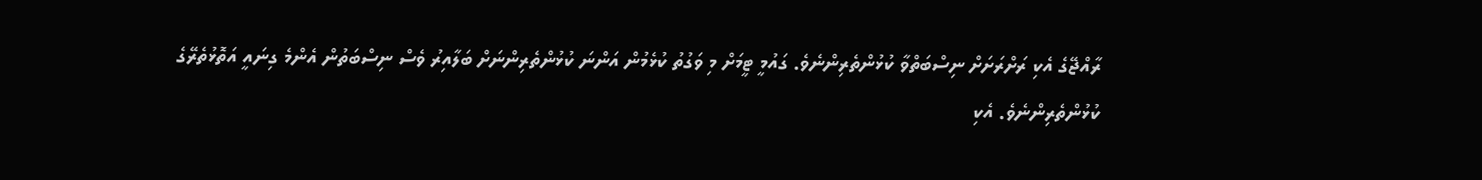ރާއްޖޭގެ އެކި ރަށްރަށަށް ނިސްބަތްވާ ކުޅުންތެރިންނެވެ. ގައުމީ ޓީމަށް މި ވަގުތު ކުޅެމުން އަންނަ ކުޅުންތެރިންނަށް ބަލާއިރު ވެސް ނިސްބަތުން އެންމެ ގިނައީ އަތޮޅުތެރޭގެ ކުޅުންތެރިންނެވެ. އެކި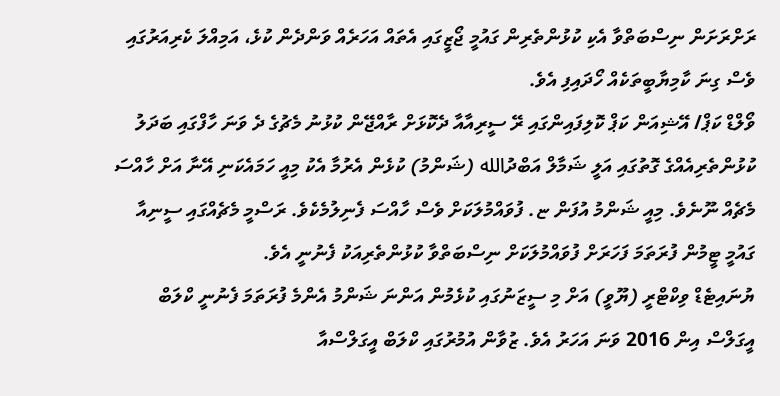ރަށްރަށަން ނިސްބަތްވާ އެކި ކުޅުންތެރިން ގައުމީ ޖޯޒީގައި އެތައް އަހަރެއް ވަންދެން ކުޅެ، އަމިއްލަ ކެރިއަރުގައި ވެސް ގިނަ ކާމިޔާބީތަކެއް ހޯދައިފި އެވެ.
ވޯލްޑް ކަޕް/ އޭޝިއަން ކަޕް ކޮލިފައިންގައި ރޭ ސީރިއާއާ ދެކޮޅަށް ރާއްޖޭން ކުޅުނު މެޗުގެ ދެ ވަނަ ހާފްގައި ބަދަލު ކުޅުންތެރިއެއްގެ ގޮތުގައި އަލީ ޝަމާލް އަބްދުالله (ޝަންމު) ކުޅެން އެރުމާ އެކު މިއީ ހަމައެކަނި އޭނާ އަށް ހާއްސަ މެޗެއް ނޫނެވެ. މިއީ ޝަންމު އުފަން ޏ. ފުވައްމުލަކަށް ވެސް ހާއްސަ ފެނިލުމެކެވެ. ރަސްމީ މެޗެއްގައި ސީނިއާ ގައުމީ ޓީމުން ފުރަތަމަ ފަހަރަށް ފުވައްމުލަކަށް ނިސްބަތްވާ ކުޅުންތެރިއަކު ފެނުނީ އެވެ.
ޔުނައިޓެޑް ވިކްޓްރީ (ޔޫވީ) އަށް މި ސީޒަނުގައި ކުޅެމުން އަންނަ ޝަންމު އެންމެ ފުރަތަމަ ފެނުނީ ކްލަބް އީގަލްސް އިން 2016 ވަނަ އަހަރު އެވެ. ޒުވާން އުމުރުގައި ކްލަބް އީގަލްސްއާ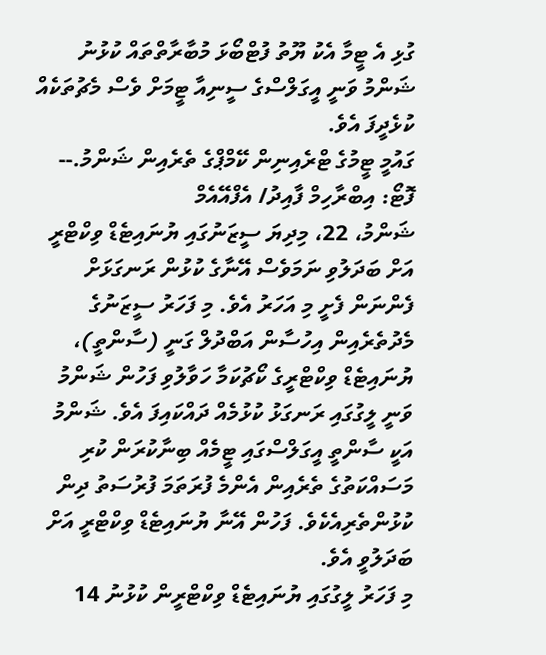ގުޅި އެ ޓީމާ އެކު ޔޫތު ފުޓްބޯޅަ މުބާރާތްތައް ކުޅުނު ޝަންމު ވަނީ އީގަލްސްގެ ސީނިއާ ޓީމަށް ވެސް މެޗުތަކެއް ކުޅެދީފަ އެވެ.
ގައުމީ ޓީމުގެ ޓްރެއިނިން ކޭމްޕްގެ ތެރެއިން ޝަންމު.-- ފޮޓޯ: އިބްރާހިމް ފާއިދު/ އެފްއޭއެމް
ޝަންމު، 22، މިދިޔަ ސީޒަނުގައި ޔުނައިޓެޑް ވިކްޓްރީ އަށް ބަދަލުވި ނަމަވެސް އޭނާގެ ކުޅުން ރަނގަޅަށް ފެންނަން ފެށީ މި އަހަރު އެވެ. މި ފަހަރު ސީޒަނުގެ މެދުތެރެއިން އިހުސާން އަބްދުލް ގަނީ (ސާންތީ)، ޔުނައިޓެޑް ވިކްޓްރީގެ ކޯޗުކަމާ ހަވާލުވި ފަހުން ޝަންމު ވަނީ ލީގުގައި ރަނގަޅު ކުޅުމެއް ދައްކައިފަ އެވެ. ޝަންމު އަކީ ސާންތީ އީގަލްސްގައި ޓީމެއް ބިނާކުރަން ކުރި މަސައްކަތުގެ ތެރެއިން އެންމެ ފުރަތަމަ ފުރުސަތު ދިން ކުޅުންތެރިއެކެވެ. ފަހުން އޭނާ ޔުނައިޓެޑް ވިކްޓްރީ އަށް ބަދަލުވީ އެވެ.
މި ފަހަރު ލީގުގައި ޔުނައިޓެޑް ވިކްޓްރީން ކުޅުނު 14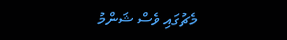މެޗުގައި ވެސް ޝަންމު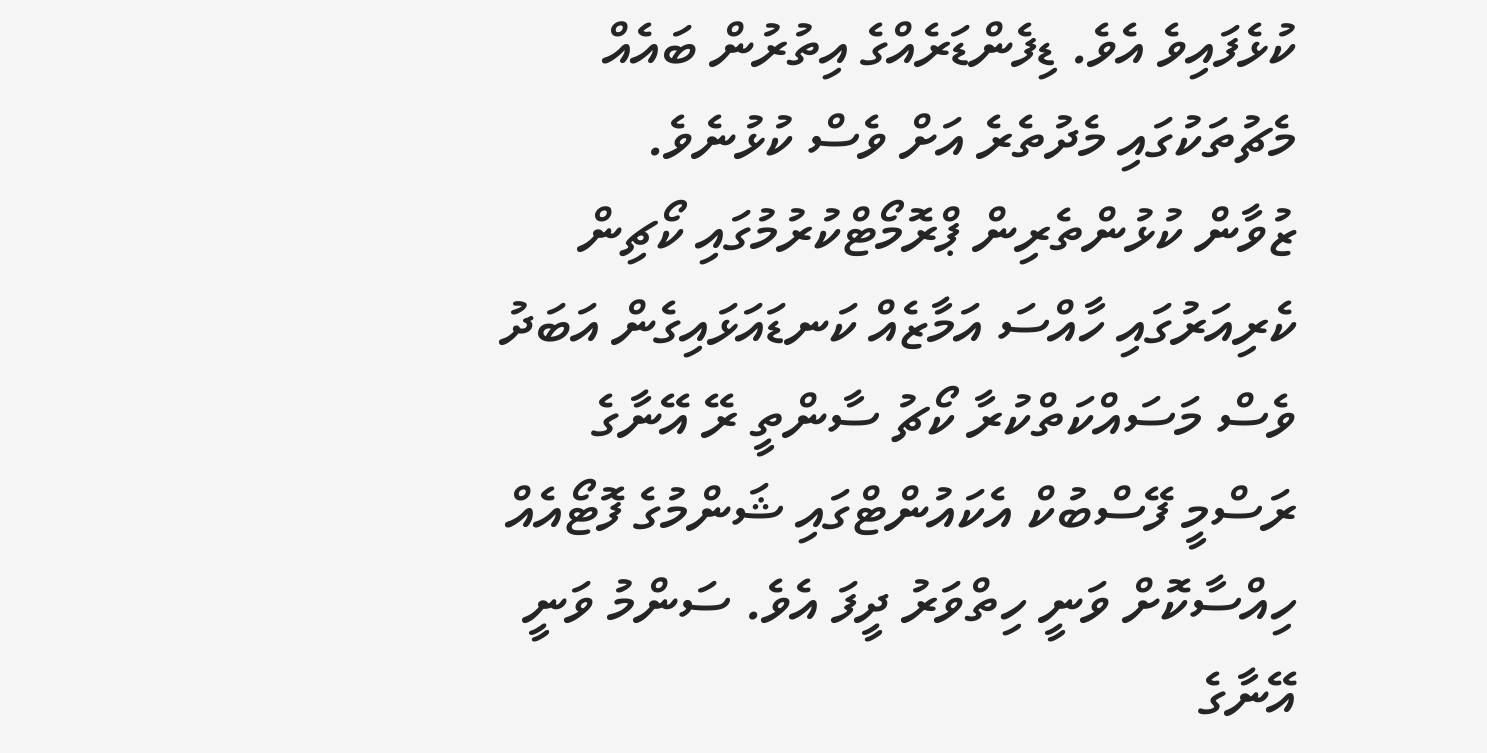ކުޅެފައިވެ އެވެ. ޑިފެންޑަރެއްގެ އިތުރުން ބައެއް މެޗުތަކުގައި މެދުތެރެ އަށް ވެސް ކުޅުނެވެ.
ޒުވާން ކުޅުންތެރިން ޕްރޮމޯޓްކުރުމުގައި ކޯޗިން ކެރިއަރުގައި ހާއްސަ އަމާޒެއް ކަނޑައަޅައިގެން އަބަދު ވެސް މަސައްކަތްކުރާ ކޯޗު ސާންތީ ރޭ އޭނާގެ ރަސްމީ ފޭސްބުކް އެކައުންޓްގައި ޝަންމުގެ ފޮޓޯއެއް ހިއްސާކޮށް ވަނީ ހިތްވަރު ދީފަ އެވެ. ސަންމު ވަނީ އޭނާގެ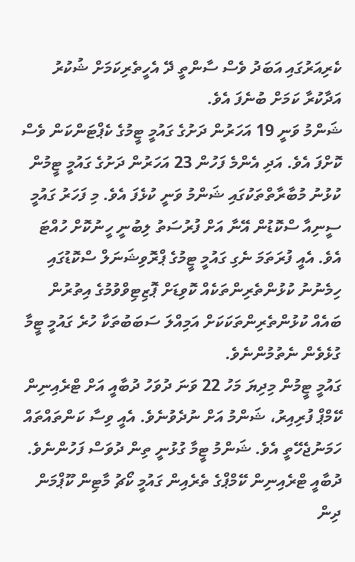ކެރިއަރުގައި އަބަދު ވެސް ސާންތީ ދޭ އެހީތެރިކަމަށް ޝުކުރު އަދާކުރާ ކަމަށް ބުނެފަ އެވެ.
ޝަންމު ވަނީ 19 އަހަރުން ދަށުގެ ގައުމީ ޓީމުގެ ކެޕްޓަންކަން ވެސް ކޮށްފަ އެވެ. އަދި އެންމެ ފަހުން 23 އަހަރުން ދަށުގެ ގައުމީ ޓީމުން ކުޅުނު މުބާރާތްތަކުގައި ޝަންމު ވަނީ ކުޅެފަ އެވެ. މި ފަހަރު ގައުމީ ސީނިއާ ސްކޮޑުން އޭނާ އަށް ފުރުސަތު ލިބުނީ ހީނުކޮށް ހުއްޓަ އެވެ. އެއީ ފުރަތަމަ ނެގި ގައުމީ ޓީމުގެ ޕްރޮވިޝަނަލް ސްކޮޑުގައި ހިމެނުނު ކުޅުންތެރިންތަކެއް ކޮވިޑަށް ޕޮޒިޓިވްވުމުގެ އިތުރުން ބައެއް ކުޅުންތެރިންތަކަކަށް އަމިއްލަ ސަބަބުތަކާ ހުރެ ގައުމީ ޓީމާ ގުޅެވެން ނެތުމުންނެވެ.
ގައުމީ ޓީމުން މިދިޔަ މަހު 22 ވަނަ ދުވަހު ދުބާއީ އަށް ޓްރެއިނިން ކޭމްޕް ފުރިއިރު، ޝަންމު އަށް ނުދެވުނެވެ. އެއީ ވިސާ ކަންތައްތައް ހަމަނުޖެހޭތީ އެވެ. ޝަންމު ޓީމާ ގުޅުނީ ތިން ދުވަސް ފަހުންނެވެ.
ދުބާއީ ޓްރެއިނިން ކޭމްޕްގެ ތެރެއިން ގައުމީ ކޯޗު މާޓިން ކޫޕްމަން ދިން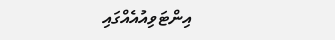އިންޓަވިއުއެއްގައި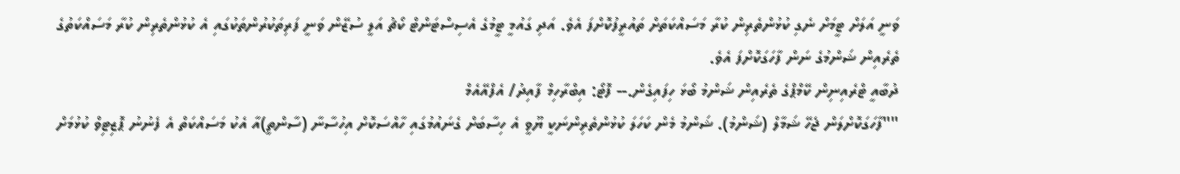ވަނީ އަލަށް ޓީމަށް ނެގި ކުޅުންތެރިން ކުރާ މަސައްކަތަށް ތައުރީފުކޮށްފަ އެވެ. އަދި ގައުމީ ޓީމުގެ އެސިސްޓަންޓް ކޯޗު އަލީ ސުޒޭން ވަނީ ފަރިތަކުރުންތަކުގައި އެ ކުޅުންތެރިން ކުރާ މަސައްކަތުގެ ތެރެއިން ޝަންމުގެ ނަން ފާހަގަކޮށްފަ އެވެ.
ދުބާއީ ޓްރެއިނިން ކޭމްޕްގެ ތެރެއިން ޝަންމު ބޯޅަ ހިފައިގެން.-- ފޮޓޯ: އިބްރާހިމް ފާއިދު/ އެފްއޭއެމް
""ފާހަގަކޮށްލަން ޖެހޭ ޝަމާލް (ޝަންމު). ޝަންމު މެން ކަހަލަ ކުޅުންތެރިންނަކީ ޔޫވީ އެ ހިސާބަށް ގެނައުމުގައި ހާއްސަކޮށް އިހުސާނާ (ސާންތީ)އާ އެކު މަސައްކަތް އެ ފެނުނު ޕޮޒިޓިވް ކުޅުމަށް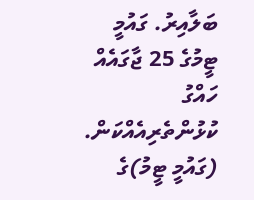ބަލާއިރު. ގައުމީ ޓީމުގެ 25 ޖާގައެއް ހައްގު ކުޅުންތެރިއެއްކަން. (ގައުމީ ޓީމު)ގެ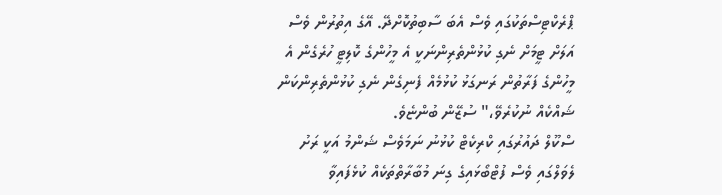ޕްރެކްޓިސްތަކުގައި ވެސް އެބަ ސާބިތުކޮށްދޭ. އޭގެ އިތުރުން ވެސް އަލަށް ޓީމަށް ނެގި ކުޅުންތެރިންނަކީ އެ މީހުންގެ ކޮލިޓީ ހުރެގެން އެ މީހުންގެ ފަރާތުން ރަނގަޅު ކުޅުމެއް ފެނިގެން ނެގި ކުޅުންތެރިންކަން ޝައްކެއް ނުކުރެވޭ،" ސުޒޭން ބުންޏެވެ.
ސްކޫލް ދައުރުގައި ކްރިކެޓް ކުޅުނު ނަމަވެސް ޝަންމު އަކީ ރަށު ލެވަލްގައި ވެސް ފުޓްބޯޅައިގެ ގިނަ މުބާރާތްތަކެއް ކުޅެފައިވާ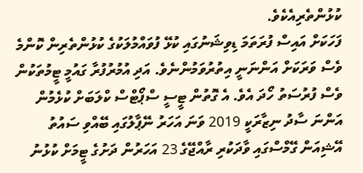ކުޅުންތެރިއެކެވެ.
ފަހަކަށް އައިސް ފުރަތަމަ ޑިވިޝަނުގައި ކުޅޭ ފުވައްމުލަކުގެ ކުޅުންތެރިން ކޮންމެ ވެސް ވަރަކަށް އަންނަނީ އިތުރުވަމުންނެވެ. އަދި އުމުރުފުރާ ގައުމީ ޓީމުތަކުން ވެސް ފުރުސަތު ހޯދަ އެވެ. އެ ގޮތުން ޓީސީ ސްޕޯޓްސް ކްލަބަށް ކުޅެމުން އަންނަ ސާދު ނިޒާރަކީ 2019 ވަނަ އަހަރު ނޭޕާލުގައި ބޭއްވި ސައުތު އޭޝިއަން ގޭމްސްގައި ވާދަކުރި ރާއްޖޭގެ 23 އަހަރުން ދަށުގެ ޓީމަށް ކުޅުނު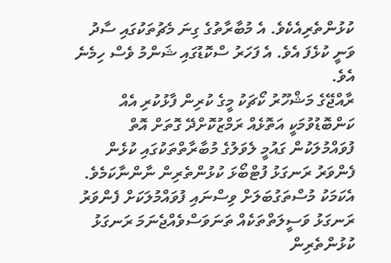ކުޅުންތެރިއެކެވެ. އެ މުބާރާތުގެ ގިނަ މެޗުތަކުގައި ސާދު ވަނީ ކުޅެފަ އެވެ. އެ ފަހަރު ސްކޮޑުގައި ޝަންމު ވެސް ހިމެނެ އެވެ.
ރާއްޖޭގެ މަޝްހޫރު ކޯޗަކު މީގެ ކުރިން ފާޅުކުރި އެއް ކަންބޮޑުވުމަކީ އަތޮޅެއް ރަމްޒުކޮށްދޭ ގޮތަށް އޮތް ފުވައްމުލަކުން ގައުމީ ލެވަލުގެ މުބާރާތްތަކުގައި ކުޅެން ފެންވަރު ރަނގަޅު ފުޓްބޯޅަ ކުޅުންތެރިން ނާންނާކަމެވެ. އެކަމަކު މުސްތަގުބަލަށް ވިސްނައި ފުވައްމުލަކަށް ފެންވަރު ރަނގަޅު ވަސީލަތްތަކެއް ތަނަވަސްވެއްޖެނަމަ ރަނގަޅު ކުޅުންތެރިން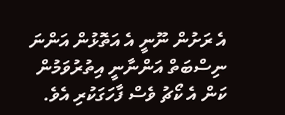އެ ރަށުން ނޫނީ އެ އަތޮޅުން އަންނަ ނިސްބަތް އަންނާނީ އިތުރުވަމުން ކަން އެ ކޯޗު ވެސް ފާހަގަކުރި އެވެ.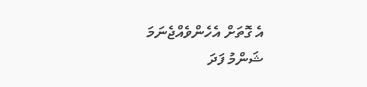އެ ގޮތަށް އެހެންވެއްޖެނަމަ ޝަންމު ފަދަ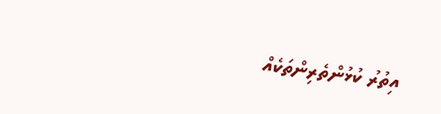އިތުރު ކުޅުންތެރިންތަކެއް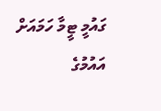ގައުމީ ޓީމާ ހަމައަށް އައުމުގެ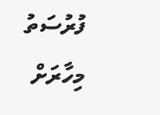ފުރުސަތު މިހާރަށް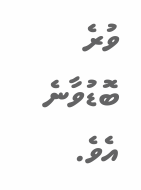ވުރެ ބޮޑުވާނެ އެވެ.